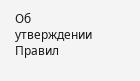Об утверждении Правил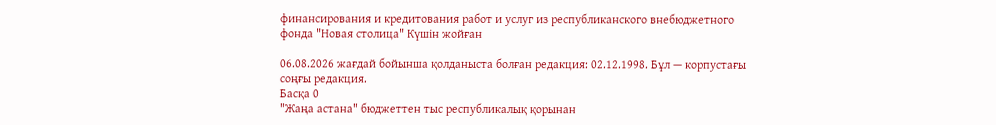финансирования и кредитования работ и услуг из республиканского внебюджетного фонда "Новая столица" Күшін жойған

06.08.2026 жағдай бойынша қолданыста болған редакция: 02.12.1998. Бұл — корпустағы соңғы редакция.
Басқа 0
"Жаңа астана" бюджеттен тыс республикалық қорынан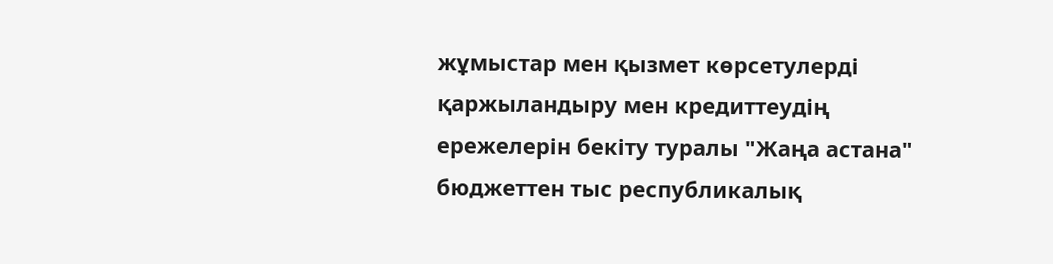жұмыстар мен қызмет көрсетулердi қаржыландыру мен кредиттеудiң ережелерiн бекiту туралы "Жаңа астана" бюджеттен тыс республикалық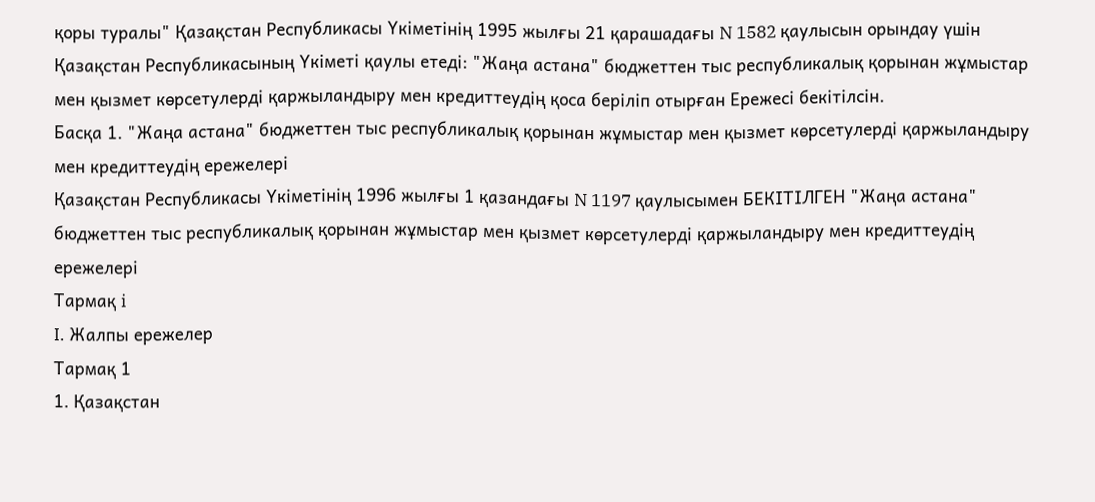қоры туралы" Қазақстан Республикасы Үкiметiнiң 1995 жылғы 21 қарашадағы N 1582 қаулысын орындау үшiн Қазақстан Республикасының Үкiметi қаулы етедi: "Жаңа астана" бюджеттен тыс республикалық қорынан жұмыстар мен қызмет көрсетулердi қаржыландыру мен кредиттеудiң қоса берiлiп отырған Ережесi бекiтiлсiн.
Басқа 1. "Жаңа астана" бюджеттен тыс республикалық қорынан жұмыстар мен қызмет көрсетулердi қаржыландыру мен кредиттеудiң ережелерi
Қазақстан Республикасы Үкiметiнiң 1996 жылғы 1 қазандағы N 1197 қаулысымен БЕКIТIЛГЕН "Жаңа астана" бюджеттен тыс республикалық қорынан жұмыстар мен қызмет көрсетулердi қаржыландыру мен кредиттеудiң ережелерi
Тармақ i
I. Жалпы ережелер
Тармақ 1
1. Қазақстан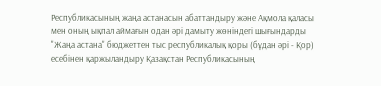Республикасының жаңа астанасын абаттандыру және Ақмола қаласы мен оның ықпал аймағын одан әрi дамыту жөнiндегi шығындарды "Жаңа астана" бюджеттен тыс республикалық қоры (бұдан әрi - Қор) есебiнен қаржыландыру Қазақстан Республикасының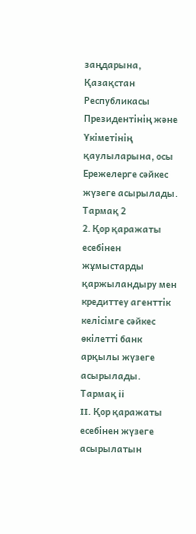заңдарына, Қазақстан Республикасы Президентiнiң және Үкiметiнiң қаулыларына, осы Ережелерге сәйкес жүзеге асырылады.
Тармақ 2
2. Қор қаражаты есебiнен жұмыстарды қаржыландыру мен кредиттеу агенттiк келiсiмге сәйкес өкiлеттi банк арқылы жүзеге асырылады.
Тармақ ii
II. Қор қаражаты есебiнен жүзеге асырылатын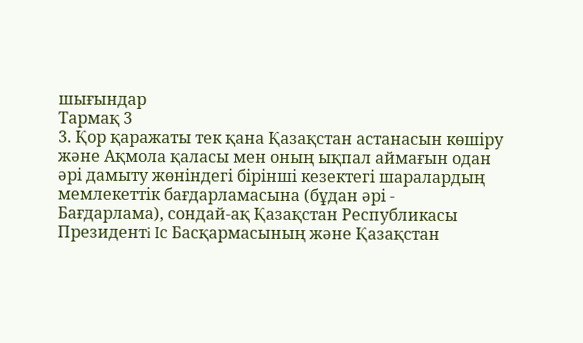шығындар
Тармақ 3
3. Қор қаражаты тек қана Қазақстан астанасын көшiру және Ақмола қаласы мен оның ықпал аймағын одан әрi дамыту жөнiндегi бiрiншi кезектегi шаралардың мемлекеттiк бағдарламасына (бұдан әрi - Бағдарлама), сондай-ақ Қазақстан Республикасы Президентi Iс Басқармасының және Қазақстан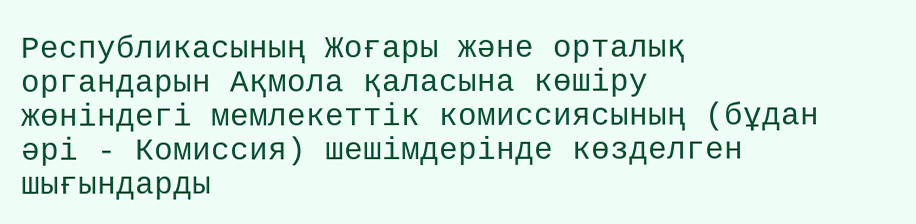Республикасының Жоғары және орталық органдарын Ақмола қаласына көшiру жөнiндегi мемлекеттiк комиссиясының (бұдан әрi - Комиссия) шешiмдерiнде көзделген шығындарды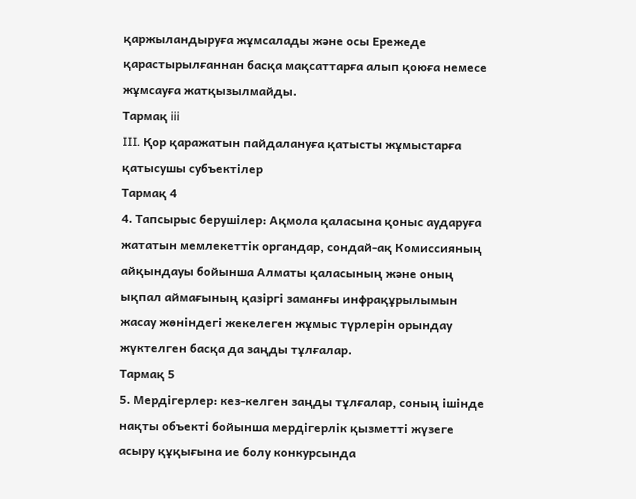қаржыландыруға жұмсалады және осы Ережеде қарастырылғаннан басқа мақсаттарға алып қоюға немесе жұмсауға жатқызылмайды.
Тармақ iii
III. Қор қаражатын пайдалануға қатысты жұмыстарға қатысушы субъектiлер
Тармақ 4
4. Тапсырыс берушiлер: Ақмола қаласына қоныс аударуға жататын мемлекеттiк органдар, сондай-ақ Комиссияның айқындауы бойынша Алматы қаласының және оның ықпал аймағының қазiргi заманғы инфрақұрылымын жасау жөнiндегi жекелеген жұмыс түрлерiн орындау жүктелген басқа да заңды тұлғалар.
Тармақ 5
5. Мердiгерлер: кез-келген заңды тұлғалар, соның iшiнде нақты объектi бойынша мердiгерлiк қызметтi жүзеге асыру құқығына ие болу конкурсында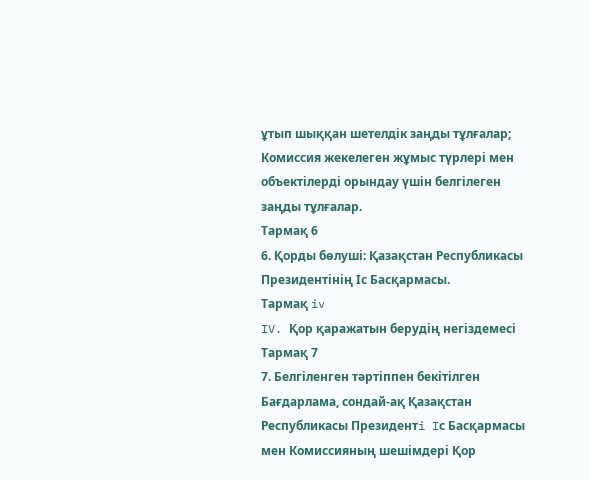ұтып шыққан шетелдiк заңды тұлғалар; Комиссия жекелеген жұмыс түрлерi мен объектiлердi орындау үшiн белгiлеген заңды тұлғалар.
Тармақ 6
6. Қорды бөлушi: Қазақстан Республикасы Президентiнiң Iс Басқармасы.
Тармақ iv
IV. Қор қаражатын берудiң негiздемесi
Тармақ 7
7. Белгiленген тәртiппен бекiтiлген Бағдарлама, сондай-ақ Қазақстан Республикасы Президентi Iс Басқармасы мен Комиссияның шешiмдерi Қор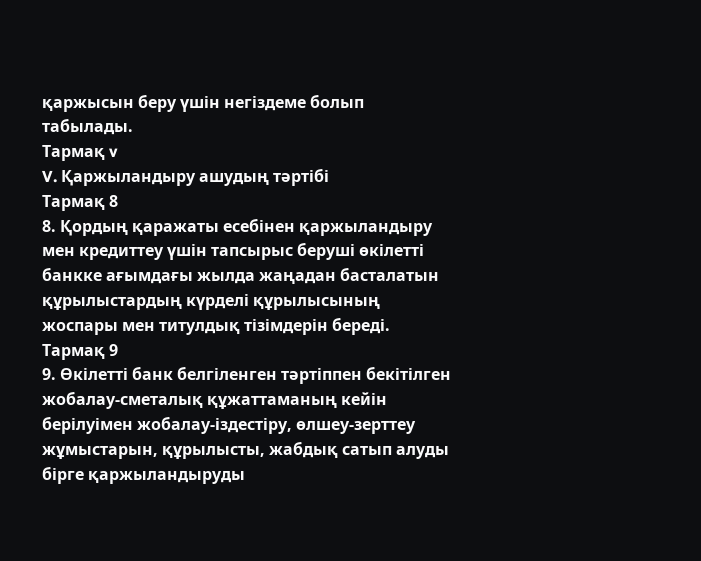қаржысын беру үшiн негiздеме болып табылады.
Тармақ v
V. Қаржыландыру ашудың тәртiбi
Тармақ 8
8. Қордың қаражаты есебiнен қаржыландыру мен кредиттеу үшiн тапсырыс берушi өкiлеттi банкке ағымдағы жылда жаңадан басталатын құрылыстардың күрделi құрылысының жоспары мен титулдық тiзiмдерiн бередi.
Тармақ 9
9. Өкiлеттi банк белгiленген тәртiппен бекiтiлген жобалау-сметалық құжаттаманың кейiн берiлуiмен жобалау-iздестiру, өлшеу-зерттеу жұмыстарын, құрылысты, жабдық сатып алуды бiрге қаржыландыруды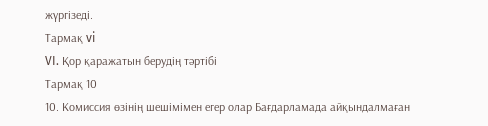жүргiзедi.
Тармақ vi
VI. Қор қаражатын берудiң тәртiбi
Тармақ 10
10. Комиссия өзiнiң шешiмiмен егер олар Бағдарламада айқындалмаған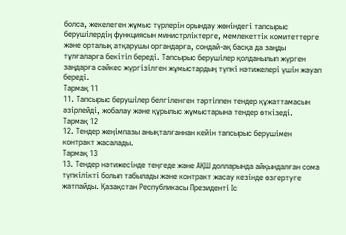болса, жекелеген жұмыс түрлерiн орындау жөнiндегi тапсырыс берушiлердiң функциясын министрлiктерге, мемлекеттiк комитеттерге және орталық атқарушы органдарға, сондай-ақ басқа да заңды тұлғаларға бекiтiп бередi. Тапсырыс берушiлер қолданылып жүрген заңдарға сәйкес жүргiзiлген жұмыстардың түпкi нәтижелерi үшiн жауап бередi.
Тармақ 11
11. Тапсырыс берушiлер белгiленген тәртiппен тендер құжаттамасын әзiрлейдi, жобалау және құрылыс жұмыстарына тендер өткiзедi.
Тармақ 12
12. Тендер жеңiмпазы анықталғаннан кейiн тапсырыс берушiмен контракт жасалады.
Тармақ 13
13. Тендер нәтижесiнде теңгеде және АҚШ долларында айқындалған сома түпкiлiктi болып табылады және контракт жасау кезiнде өзгертуге жатпайды. Қазақстан Республикасы Президентi Iс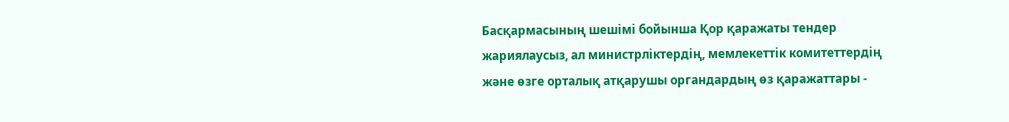Басқармасының шешiмi бойынша Қор қаражаты тендер жариялаусыз, ал министрлiктердiң, мемлекеттiк комитеттердiң және өзге орталық атқарушы органдардың өз қаражаттары -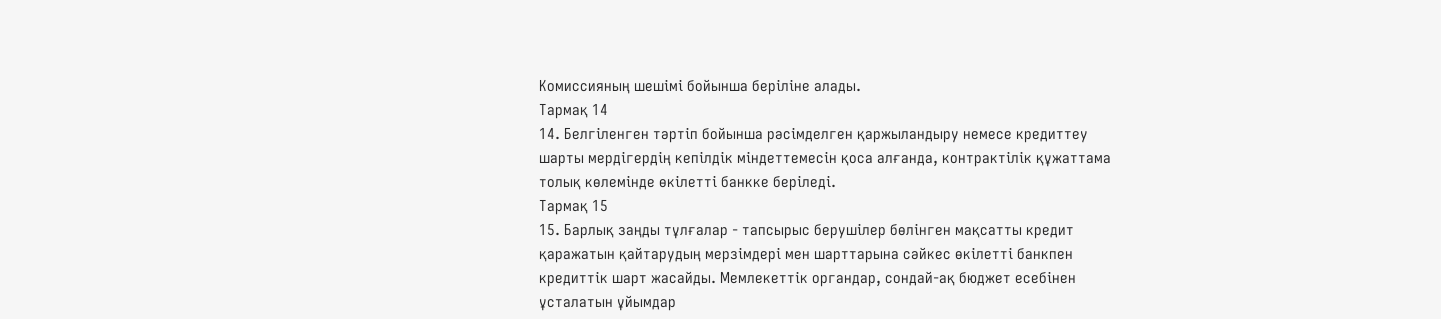Комиссияның шешiмi бойынша берiлiне алады.
Тармақ 14
14. Белгiленген тәртiп бойынша рәсiмделген қаржыландыру немесе кредиттеу шарты мердiгердiң кепiлдiк мiндеттемесiн қоса алғанда, контрактiлiк құжаттама толық көлемiнде өкiлеттi банкке берiледi.
Тармақ 15
15. Барлық заңды тұлғалар - тапсырыс берушiлер бөлiнген мақсатты кредит қаражатын қайтарудың мерзiмдерi мен шарттарына сәйкес өкiлеттi банкпен кредиттiк шарт жасайды. Мемлекеттiк органдар, сондай-ақ бюджет есебiнен ұсталатын ұйымдар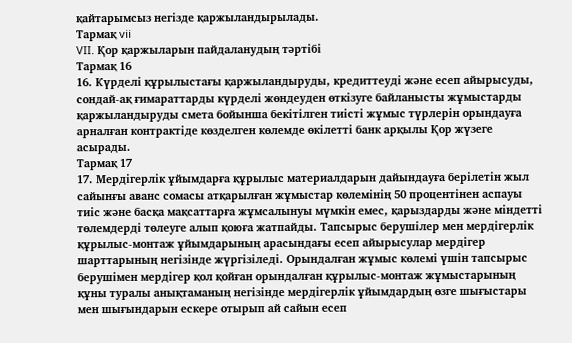қайтарымсыз негiзде қаржыландырылады.
Тармақ vii
VII. Қор қаржыларын пайдаланудың тәртiбi
Тармақ 16
16. Күрделi құрылыстағы қаржыландыруды, кредиттеудi және есеп айырысуды, сондай-ақ ғимараттарды күрделi жөндеуден өткiзуге байланысты жұмыстарды қаржыландыруды смета бойынша бекiтiлген тиiстi жұмыс түрлерiн орындауға арналған контрактiде көзделген көлемде өкiлеттi банк арқылы Қор жүзеге асырады.
Тармақ 17
17. Мердiгерлiк ұйымдарға құрылыс материалдарын дайындауға берiлетiн жыл сайынғы аванс сомасы атқарылған жұмыстар көлемiнiң 50 процентiнен аспауы тиiс және басқа мақсаттарға жұмсалынуы мүмкiн емес, қарыздарды және мiндеттi төлемдердi төлеуге алып қоюға жатпайды. Тапсырыс берушiлер мен мердiгерлiк құрылыс-монтаж ұйымдарының арасындағы есеп айырысулар мердiгер шарттарының негiзiнде жүргiзiледi. Орындалған жұмыс көлемi үшiн тапсырыс берушiмен мердiгер қол қойған орындалған құрылыс-монтаж жұмыстарының құны туралы анықтаманың негiзiнде мердiгерлiк ұйымдардың өзге шығыстары мен шығындарын ескере отырып ай сайын есеп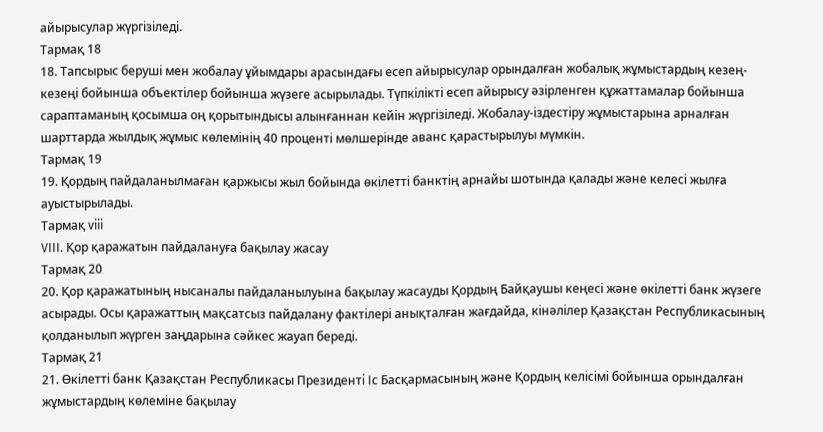айырысулар жүргiзiледi.
Тармақ 18
18. Тапсырыс берушi мен жобалау ұйымдары арасындағы есеп айырысулар орындалған жобалық жұмыстардың кезең-кезеңi бойынша объектiлер бойынша жүзеге асырылады. Түпкiлiктi есеп айырысу әзiрленген құжаттамалар бойынша сараптаманың қосымша оң қорытындысы алынғаннан кейiн жүргiзiледi. Жобалау-iздестiру жұмыстарына арналған шарттарда жылдық жұмыс көлемiнiң 40 процентi мөлшерiнде аванс қарастырылуы мүмкiн.
Тармақ 19
19. Қордың пайдаланылмаған қаржысы жыл бойында өкiлеттi банктiң арнайы шотында қалады және келесi жылға ауыстырылады.
Тармақ viii
VIII. Қор қаражатын пайдалануға бақылау жасау
Тармақ 20
20. Қор қаражатының нысаналы пайдаланылуына бақылау жасауды Қордың Байқаушы кеңесi және өкiлеттi банк жүзеге асырады. Осы қаражаттың мақсатсыз пайдалану фактiлерi анықталған жағдайда, кiнәлiлер Қазақстан Республикасының қолданылып жүрген заңдарына сәйкес жауап бередi.
Тармақ 21
21. Өкiлеттi банк Қазақстан Республикасы Президентi Iс Басқармасының және Қордың келiсiмi бойынша орындалған жұмыстардың көлемiне бақылау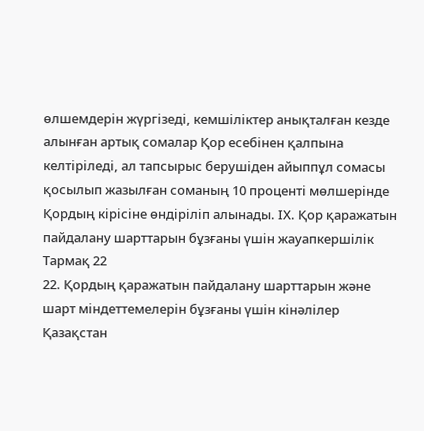өлшемдерiн жүргiзедi, кемшiлiктер анықталған кезде алынған артық сомалар Қор есебiнен қалпына келтiрiледi, ал тапсырыс берушiден айыппұл сомасы қосылып жазылған соманың 10 процентi мөлшерiнде Қордың кiрiсiне өндiрiлiп алынады. IХ. Қор қаражатын пайдалану шарттарын бұзғаны үшiн жауапкершiлiк
Тармақ 22
22. Қордың қаражатын пайдалану шарттарын және шарт мiндеттемелерiн бұзғаны үшiн кiнәлiлер Қазақстан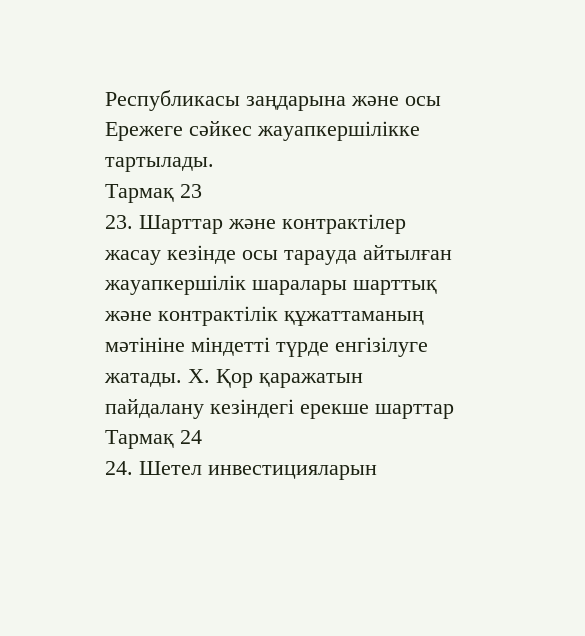Республикасы заңдарына және осы Ережеге сәйкес жауапкершiлiкке тартылады.
Тармақ 23
23. Шарттар және контрактiлер жасау кезiнде осы тарауда айтылған жауапкершiлiк шаралары шарттық және контрактiлiк құжаттаманың мәтiнiне мiндеттi түрде енгiзiлуге жатады. Х. Қор қаражатын пайдалану кезiндегi ерекше шарттар
Тармақ 24
24. Шетел инвестицияларын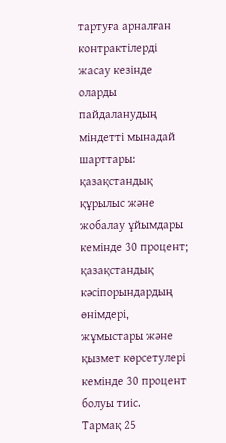тартуға арналған контрактiлердi жасау кезiнде оларды пайдаланудың мiндеттi мынадай шарттары: қазақстандық құрылыс және жобалау ұйымдары кемiнде 30 процент; қазақстандық кәсiпорындардың өнiмдерi, жұмыстары және қызмет көрсетулерi кемiнде 30 процент болуы тиiс.
Тармақ 25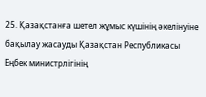25. Қазақстанға шетел жұмыс күшiнiң әкелiнуiне бақылау жасауды Қазақстан Республикасы Еңбек министрлiгiнiң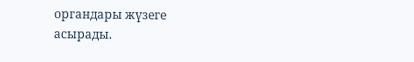органдары жүзеге асырады.